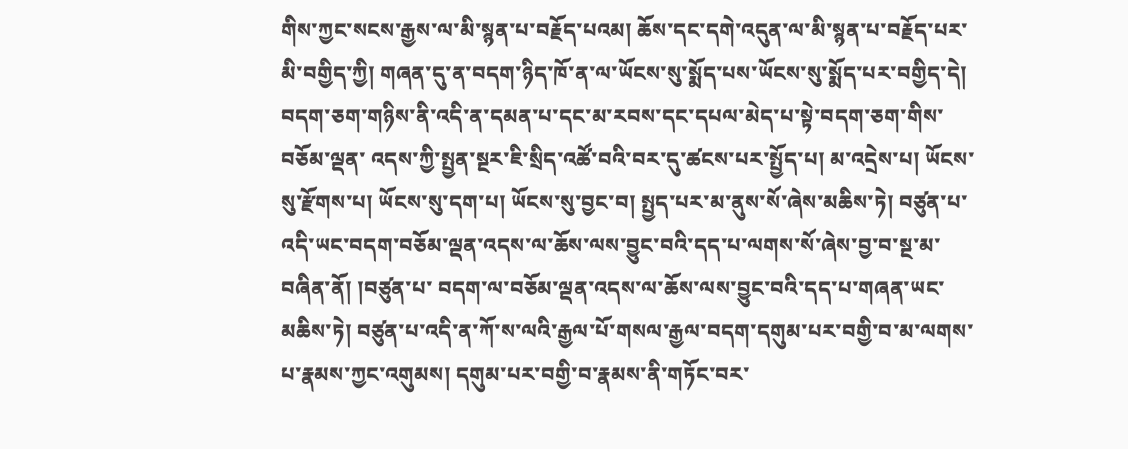གིས་ཀྱང་སངས་རྒྱས་ལ་མི་སྙན་པ་བརྗོད་པའམ། ཆོས་དང་དགེ་འདུན་ལ་མི་སྙན་པ་བརྗོད་པར་མི་བགྱིད་ཀྱི། གཞན་དུ་ན་བདག་ཉིད་ཁོ་ན་ལ་ཡོངས་སུ་སྨོད་པས་ཡོངས་སུ་སྨོད་པར་བགྱིད་དེ། བདག་ཅག་གཉིས་ནི་འདི་ན་དམན་པ་དང་མ་རབས་དང་དཔལ་མེད་པ་སྟེ་བདག་ཅག་གིས་བཅོམ་ལྡན་ འདས་ཀྱི་སྤྱན་སྔར་ཇི་སྲིད་འཚོ་བའི་བར་དུ་ཚངས་པར་སྤྱོད་པ། མ་འདྲེས་པ། ཡོངས་སུ་རྫོགས་པ། ཡོངས་སུ་དག་པ། ཡོངས་སུ་བྱང་བ། སྤྱད་པར་མ་ནུས་སོ་ཞེས་མཆིས་ཏེ། བཙུན་པ་འདི་ཡང་བདག་བཅོམ་ལྡན་འདས་ལ་ཆོས་ལས་བྱུང་བའི་དད་པ་ལགས་སོ་ཞེས་བྱ་བ་སྔ་མ་བཞིན་ནོ། །བཙུན་པ་ བདག་ལ་བཅོམ་ལྡན་འདས་ལ་ཆོས་ལས་བྱུང་བའི་དད་པ་གཞན་ཡང་མཆིས་ཏེ། བཙུན་པ་འདི་ན་ཀོ་ས་ལའི་རྒྱལ་པོ་གསལ་རྒྱལ་བདག་དགུམ་པར་བགྱི་བ་མ་ལགས་པ་རྣམས་ཀྱང་འགུམས། དགུམ་པར་བགྱི་བ་རྣམས་ནི་གཏོང་བར་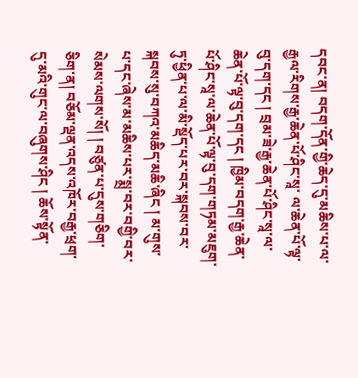དབང་ན། བདག་དོན་གྱི་ཆེད་དུ་མཆིས་པ་ལ་རྒྱལ་རིགས་རྒྱ་ཆེན་པོ་ཤིང་སཱ་ ལ་ཆེན་པོ་ལྟ་བུ་དག་དང ། བྲམ་ཟེ་རྒྱ་ཆེན་པོ་ཤིང་སཱ་ལ་ཆེན་པོ་ལྟ་བུ་དག་དང ། ཁྱིམ་བདག་རྒྱ་ཆེན་པོ་ཤིང་སཱ་ལ་ཆེན་པོ་ལྟ་བུ་དག་གཏམ་མཇུག་ཏུ་ཕྱིན་པ་ལ་མི་སྡོད་པར་བར་སྐབས་བར་སྐབས་སུ་བཀའ་མཆིད་མཆི་ཞིང ། མ་གུས་པ་དང་ཞེས་མ་མཆིས་པར་སྨྲ་བར་བགྱི་བར་སེམས་ལགས་སོ། ། བཙུན་པ་དུས་གཅིག་ཅིག་ན། བཅོམ་ལྡན་འདས་འཁོར་བརྒྱ་ཕྲག་དུ་མའི་གུང་ལ་བཞུགས་ཤིང ། ཆོས་སྟོན་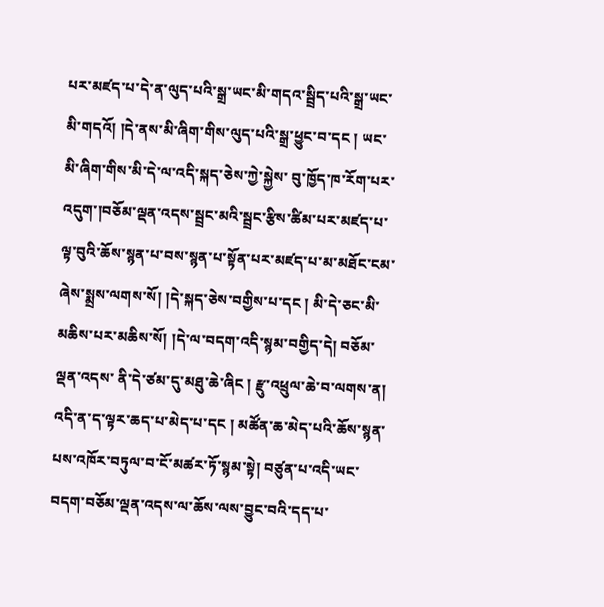པར་མཛད་པ་དེ་ན་ལུད་པའི་སྒྲ་ཡང་མི་གདའ་སྦྲིད་པའི་སྒྲ་ཡང་མི་གདའོ། །དེ་ནས་མི་ཞིག་གིས་ལུད་པའི་སྒྲ་ཕྱུང་བ་དང ། ཡང་མི་ཞིག་གིས་མི་དེ་ལ་འདི་སྐད་ཅེས་ཀྱེ་སྐྱེས་ བུ་ཁྱོད་ཁ་རོག་པར་འདུག་།བཅོམ་ལྡན་འདས་སྦྲང་མའི་སྦྲང་རྩིས་ཚིམ་པར་མཛད་པ་ལྟ་བུའི་ཆོས་སྙན་པ་བས་སྙན་པ་སྟོན་པར་མཛད་པ་མ་མཐོང་ངམ་ཞེས་སྨྲས་ལགས་སོ། །དེ་སྐད་ཅེས་བགྱིས་པ་དང ། མི་དེ་ཅང་མི་མཆིས་པར་མཆིས་སོ། །དེ་ལ་བདག་འདི་སྙམ་བགྱིད་དེ། བཅོམ་ལྡན་འདས་ ནི་དེ་ཙམ་དུ་མཐུ་ཆེ་ཞིང ། རྫུ་འཕྲུལ་ཆེ་བ་ལགས་ན། འདི་ན་ད་ལྟར་ཆད་པ་མེད་པ་དང ། མཚོན་ཆ་མེད་པའི་ཆོས་སྙན་པས་འཁོར་བཏུལ་བ་ངོ་མཚར་ཏོ་སྙམ་སྟེ། བཙུན་པ་འདི་ཡང་བདག་བཅོམ་ལྡན་འདས་ལ་ཆོས་ལས་བྱུང་བའི་དད་པ་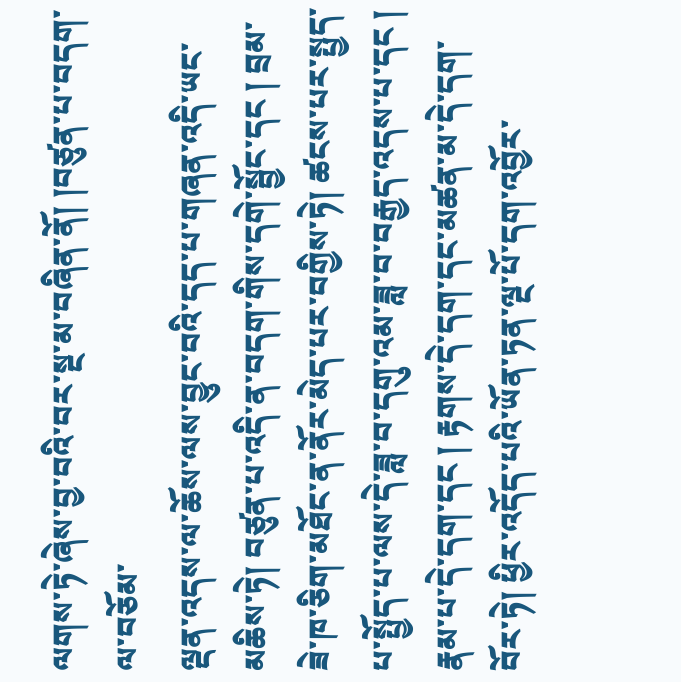ལགས་ཏེ་ཞེས་བྱ་བའི་བར་སྔ་མ་བཞིན་ནོ། །བཙུན་པ་བདག་ལ་བཅོམ་
ལྡན་འདས་ལ་ཆོས་ལས་བྱུང་བའི་དད་པ་གཞན་འདི་ཡང་མཆིས་ཏེ། བཙུན་པ་འདི་ན་བདག་གིས་དགེ་སྦྱོང་དང ། བྲམ་ཟེ་ཁ་ཅིག་མཐོང་ན་ནོར་མེད་པར་བགྱིས་ཏེ། ཚངས་པར་སྤྱད་པ་སྤྱོད་པ་ལས་དེ་ཟླ་བ་དགུ་འམ་ཟླ་བ་བརྒྱད་འདས་པ་དང ། རྣམ་པ་དེ་དག་དང ། རྟགས་དེ་དག་དང་མཚན་མ་དེ་དག་བོར་ཏེ། ཕྱིར་འདོད་པའི་ཡོན་ཏན་ལྔ་པོ་དག་འབྱོར་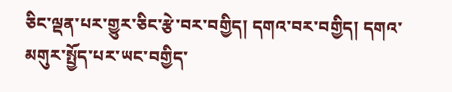ཅིང་ལྡན་པར་གྱུར་ཅིང་རྩེ་བར་བགྱིད། དགའ་བར་བགྱིད། དགའ་མགུར་སྤྱོད་པར་ཡང་བགྱིད་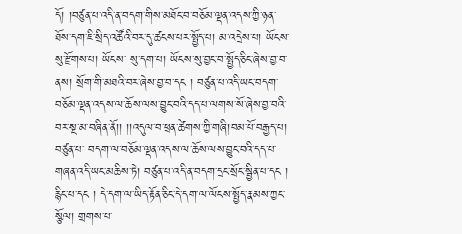དོ། །བཙུན་པ་འདི་ན་བདག་གིས་མཐོང་བ་བཅོམ་ལྡན་འདས་ཀྱི་ཉན་ཐོས་དག་ཇི་སྲིད་འཚོའི་བར་དུ་ཚངས་པར་སྤྱོད་པ། མ་འདྲེས་པ། ཡོངས་སུ་རྫོགས་པ། ཡོངས་ སུ་དག་པ། ཡོངས་སུ་བྱང་བ་སྤྱོད་ཅིང་ཞེས་བྱ་བ་ནས། སྲོག་གི་མཐའི་བར་ཞེས་བྱ་བ་དང ། བཙུན་པ་འདི་ཡང་བདག་བཅོམ་ལྡན་འདས་ལ་ཆོས་ལས་བྱུང་བའི་དད་པ་ལགས་སོ་ཞེས་བྱ་བའི་བར་སྔ་མ་བཞིན་ནོ།། །།འདུལ་བ་ཕྲན་ཚེགས་ཀྱི་གཞི།བམ་པོ་བརྒྱད་པ། བཙུན་པ་ བདག་ལ་བཅོམ་ལྡན་འདས་ལ་ཆོས་ལས་བྱུང་བའི་དད་པ་གཞན་འདི་ཡང་མཆིས་ཏེ། བཙུན་པ་འདི་ན་བདག་དྲང་སྲོང་སྦྱིན་པ་དང ། རྙིང་པ་དང ། དེ་དག་ལ་ཡིད་རྟོན་ཅིང་དེ་དག་ལ་ལོངས་སྤྱོད་རྣམས་ཀྱང་སྩོལ། གྲགས་པ་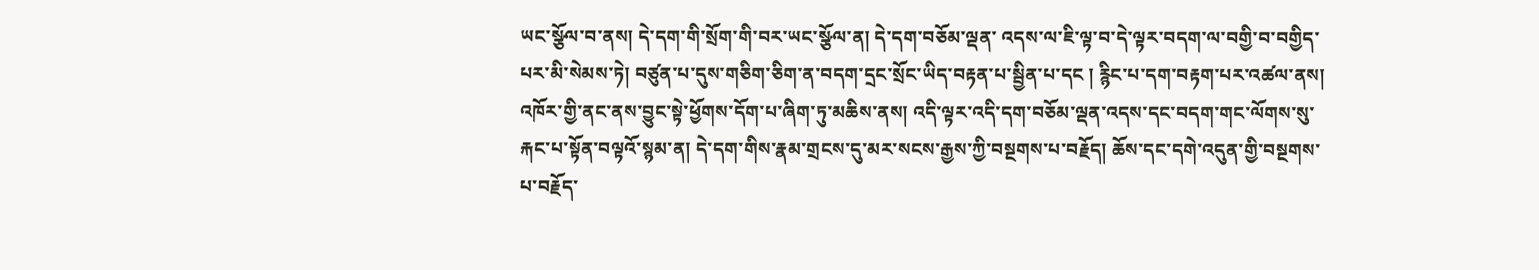ཡང་སྩོལ་བ་ནས། དེ་དག་གི་སྲོག་གི་བར་ཡང་སྩོལ་ན། དེ་དག་བཅོམ་ལྡན་ འདས་ལ་ཇི་ལྟ་བ་དེ་ལྟར་བདག་ལ་བགྱི་བ་བགྱིད་པར་མི་སེམས་ཏེ། བཙུན་པ་དུས་གཅིག་ཅིག་ན་བདག་དྲང་སྲོང་ཡིད་བརྟན་པ་སྦྱིན་པ་དང ། རྙིང་པ་དག་བརྟག་པར་འཚལ་ནས། འཁོར་གྱི་ནང་ནས་བྱུང་སྟེ་ཕྱོགས་དོག་པ་ཞིག་ཏུ་མཆིས་ནས། འདི་ལྟར་འདི་དག་བཅོམ་ལྡན་འདས་དང་བདག་གང་ལོགས་སུ་རྐང་པ་སྟོན་བལྟའོ་སྙམ་ན། དེ་དག་གིས་རྣམ་གྲངས་དུ་མར་སངས་རྒྱས་ཀྱི་བསྔགས་པ་བརྗོད། ཆོས་དང་དགེ་འདུན་གྱི་བསྔགས་པ་བརྗོད་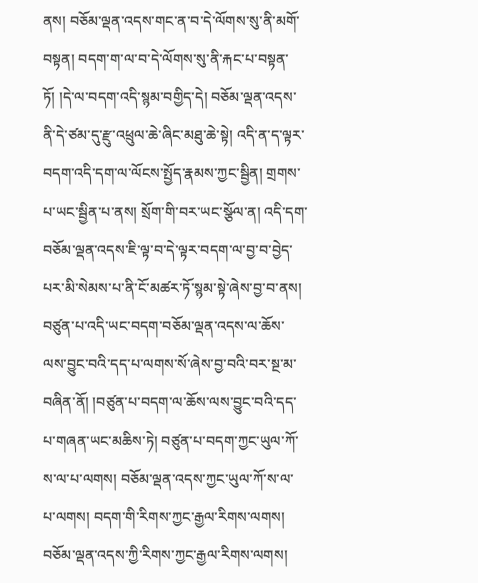ནས། བཅོམ་ལྡན་འདས་གང་ན་བ་དེ་ལོགས་སུ་ནི་མགོ་བསྟན། བདག་ག་ལ་བ་དེ་ལོགས་སུ་ནི་རྐང་པ་བསྟན་ཏོ། །དེ་ལ་བདག་འདི་སྙམ་བགྱིད་དེ། བཅོམ་ལྡན་འདས་ནི་དེ་ཙམ་དུ་རྫུ་འཕྲུལ་ཆེ་ཞིང་མཐུ་ཆེ་སྟེ། འདི་ན་ད་ལྟར་བདག་འདི་དག་ལ་ལོངས་སྤྱོད་རྣམས་ཀྱང་སྦྱིན། གྲགས་པ་ཡང་སྦྱིན་པ་ནས། སྲོག་གི་བར་ཡང་སྩོལ་ན། འདི་དག་བཅོམ་ལྡན་འདས་ཇི་ལྟ་བ་དེ་ལྟར་བདག་ལ་བྱ་བ་བྱེད་པར་མི་སེམས་པ་ནི་ངོ་མཚར་ཏོ་སྙམ་སྟེ་ཞེས་བྱ་བ་ནས།
བཙུན་པ་འདི་ཡང་བདག་བཅོམ་ལྡན་འདས་ལ་ཆོས་ལས་བྱུང་བའི་དད་པ་ལགས་སོ་ཞེས་བྱ་བའི་བར་སྔ་མ་བཞིན་ནོ། །བཙུན་པ་བདག་ལ་ཆོས་ལས་བྱུང་བའི་དད་པ་གཞན་ཡང་མཆིས་ཏེ། བཙུན་པ་བདག་ཀྱང་ཡུལ་ཀོ་ས་ལ་པ་ལགས། བཅོམ་ལྡན་འདས་ཀྱང་ཡུལ་ཀོ་ས་ལ་པ་ལགས། བདག་གི་རིགས་ཀྱང་རྒྱལ་རིགས་ལགས། བཅོམ་ལྡན་འདས་ཀྱི་རིགས་ཀྱང་རྒྱལ་རིགས་ལགས།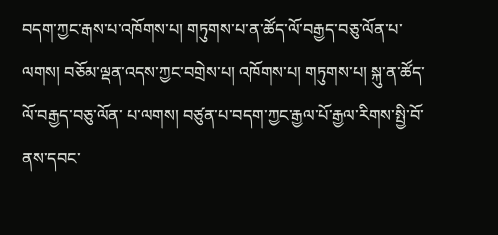བདག་ཀྱང་རྒས་པ་འཁོགས་པ། གཏུགས་པ་ན་ཚོད་ལོ་བརྒྱད་བཅུ་ལོན་པ་ལགས། བཅོམ་ལྡན་འདས་ཀྱང་བགྲེས་པ། འཁོགས་པ། གཏུགས་པ། སྐུ་ན་ཚོད་ལོ་བརྒྱད་བཅུ་ལོན་ པ་ལགས། བཙུན་པ་བདག་ཀྱང་རྒྱལ་པོ་རྒྱལ་རིགས་སྤྱི་བོ་ནས་དབང་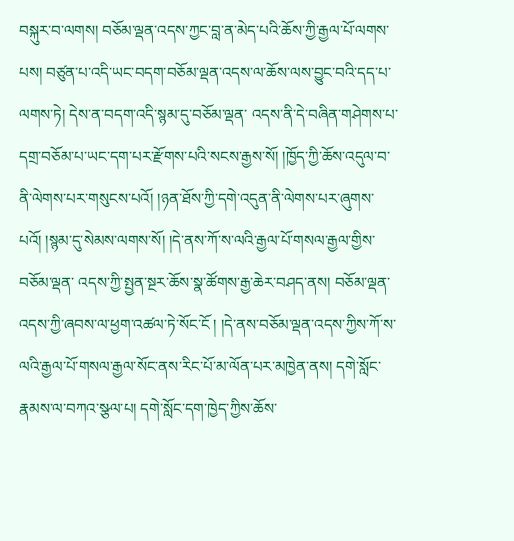བསྐུར་བ་ལགས། བཅོམ་ལྡན་འདས་ཀྱང་བླ་ན་མེད་པའི་ཆོས་ཀྱི་རྒྱལ་པོ་ལགས་པས། བཙུན་པ་འདི་ཡང་བདག་བཅོམ་ལྡན་འདས་ལ་ཆོས་ལས་བྱུང་བའི་དད་པ་ལགས་ཏེ། དེས་ན་བདག་འདི་སྙམ་དུ་བཅོམ་ལྡན་ འདས་ནི་དེ་བཞིན་གཤེགས་པ་དགྲ་བཅོམ་པ་ཡང་དག་པར་རྫོགས་པའི་སངས་རྒྱས་སོ། །ཁྱོད་ཀྱི་ཆོས་འདུལ་བ་ནི་ལེགས་པར་གསུངས་པའོ། །ཉན་ཐོས་ཀྱི་དགེ་འདུན་ནི་ལེགས་པར་ཞུགས་པའོ། །སྙམ་དུ་སེམས་ལགས་སོ། །དེ་ནས་ཀོ་ས་ལའི་རྒྱལ་པོ་གསལ་རྒྱལ་གྱིས་བཅོམ་ལྡན་ འདས་ཀྱི་སྤྱན་སྔར་ཆོས་སྣ་ཚོགས་རྒྱ་ཆེར་བཤད་ནས། བཅོམ་ལྡན་འདས་ཀྱི་ཞབས་ལ་ཕྱག་འཚལ་ཏེ་སོང་ངོ ། །དེ་ནས་བཅོམ་ལྡན་འདས་ཀྱིས་ཀོ་ས་ལའི་རྒྱལ་པོ་གསལ་རྒྱལ་སོང་ནས་རིང་པོ་མ་ལོན་པར་མཁྱེན་ནས། དགེ་སློང་རྣམས་ལ་བཀའ་སྩལ་པ། དགེ་སློང་དག་ཁྱེད་ཀྱིས་ཆོས་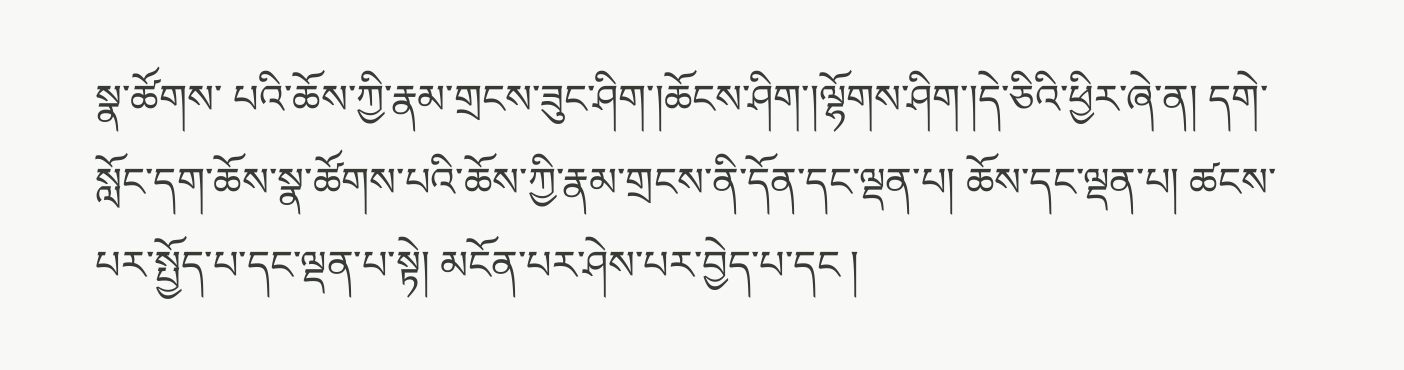སྣ་ཚོགས་ པའི་ཆོས་ཀྱི་རྣམ་གྲངས་ཟུང་ཤིག་།ཆོངས་ཤིག་།ལྷོགས་ཤིག་།དེ་ཅིའི་ཕྱིར་ཞེ་ན། དགེ་སློང་དག་ཆོས་སྣ་ཚོགས་པའི་ཆོས་ཀྱི་རྣམ་གྲངས་ནི་དོན་དང་ལྡན་པ། ཆོས་དང་ལྡན་པ། ཚངས་པར་སྤྱོད་པ་དང་ལྡན་པ་སྟེ། མངོན་པར་ཤེས་པར་བྱེད་པ་དང །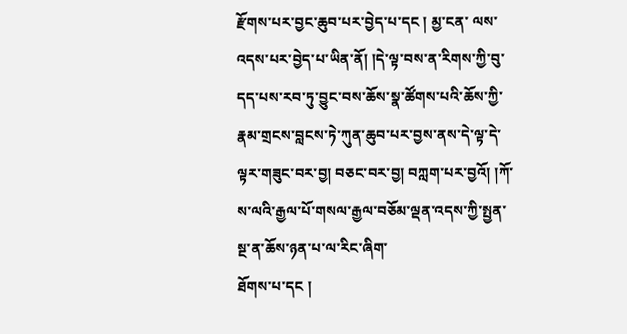རྫོགས་པར་བྱང་ཆུབ་པར་བྱེད་པ་དང ། མྱ་ངན་ ལས་འདས་པར་བྱེད་པ་ཡིན་ནོ། །དེ་ལྟ་བས་ན་རིགས་ཀྱི་བུ་དད་པས་རབ་ཏུ་བྱུང་བས་ཆོས་སྣ་ཚོགས་པའི་ཆོས་ཀྱི་རྣམ་གྲངས་བླངས་ཏེ་ཀུན་ཆུབ་པར་བྱས་ནས་དེ་ལྟ་དེ་ལྟར་གཟུང་བར་བྱ། བཅང་བར་བྱ། བཀླག་པར་བྱའོ། །ཀོ་ས་ལའི་རྒྱལ་པོ་གསལ་རྒྱལ་བཅོམ་ལྡན་འདས་ཀྱི་སྤྱན་སྔ་ན་ཆོས་ཉན་པ་ལ་རིང་ཞིག་
ཐོགས་པ་དང །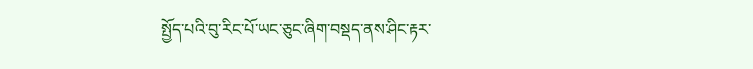སྤྱོད་པའི་བུ་རིང་པོ་ཡང་ཅུང་ཞིག་བསྡད་ནས་ཤིང་རྟར་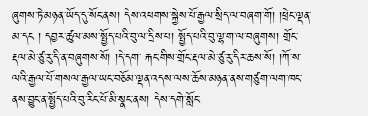ཞུགས་ཏེ་མཉན་ཡོད་དུ་སོང་ནས། དེས་འཕགས་སྐྱེས་པོ་རྒྱལ་སྲིད་ལ་བཞག་གོ། །ཕྲེང་ལྡན་མ་དང ། དབྱར་ཚུལ་མས་སྤྱོད་པའི་བུ་ལ་དྲིས་པ། སྤྱོད་པའི་བུ་ལྷ་ག་ལ་བཞུགས། གྲོང་རྡལ་མེ་ཙུ་རུ་དི་ན་བཞུགས་སོ། །དེ་དག་ རྐང་གིས་གྲོང་རྡལ་མེ་ཙུ་རུ་དིར་ཆས་སོ། །ཀོ་ས་ལའི་རྒྱལ་པོ་གསལ་རྒྱལ་ཡང་བཅོམ་ལྡན་འདས་ལས་ཆོས་མཉན་ནས་གཙུག་ལག་ཁང་ནས་བྱུང་ན་སྤྱོད་པའི་བུ་རིང་པོ་མི་སྣང་ནས། དེས་དགེ་སློང་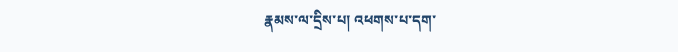རྣམས་ལ་དྲིས་པ། འཕགས་པ་དག་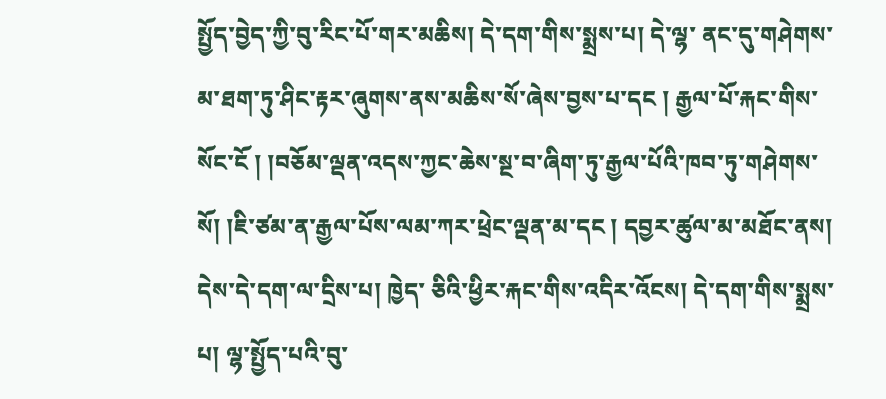སྤྱོད་བྱེད་ཀྱི་བུ་རིང་པོ་གར་མཆིས། དེ་དག་གིས་སྨྲས་པ། དེ་ལྷ་ ནང་དུ་གཤེགས་མ་ཐག་ཏུ་ཤིང་རྟར་ཞུགས་ནས་མཆིས་སོ་ཞེས་བྱས་པ་དང ། རྒྱལ་པོ་རྐང་གིས་སོང་ངོ ། །བཅོམ་ལྡན་འདས་ཀྱང་ཆེས་སྔ་བ་ཞིག་ཏུ་རྒྱལ་པོའི་ཁབ་ཏུ་གཤེགས་སོ། །ཇི་ཙམ་ན་རྒྱལ་པོས་ལམ་ཀར་ཕྲེང་ལྡན་མ་དང ། དབྱར་ཚུལ་མ་མཐོང་ནས། དེས་དེ་དག་ལ་དྲིས་པ། ཁྱེད་ ཅིའི་ཕྱིར་རྐང་གིས་འདིར་འོངས། དེ་དག་གིས་སྨྲས་པ། ལྷ་སྤྱོད་པའི་བུ་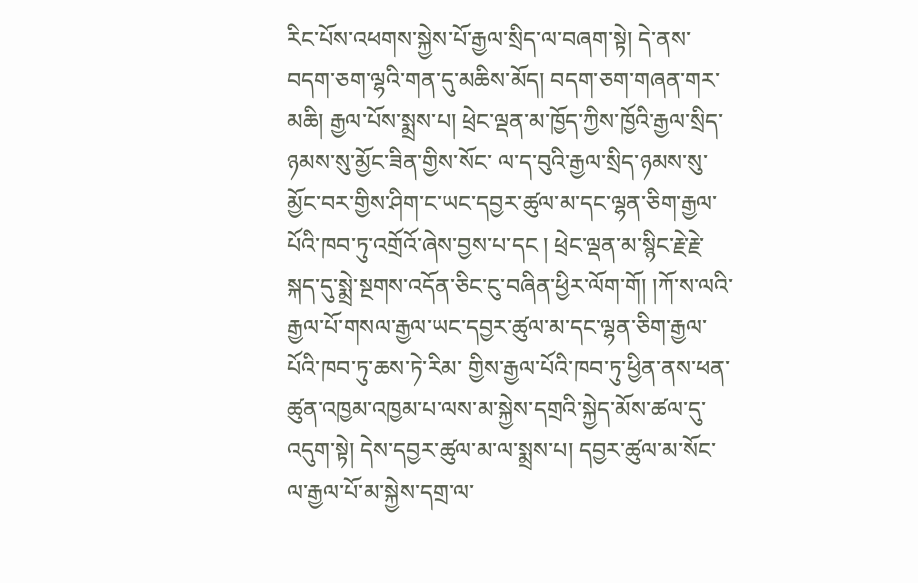རིང་པོས་འཕགས་སྐྱེས་པོ་རྒྱལ་སྲིད་ལ་བཞག་སྟེ། དེ་ནས་བདག་ཅག་ལྷའི་གན་དུ་མཆིས་མོད། བདག་ཅག་གཞན་གར་མཆི། རྒྱལ་པོས་སྨྲས་པ། ཕྲེང་ལྡན་མ་ཁྱོད་ཀྱིས་ཁྱོའི་རྒྱལ་སྲིད་ཉམས་སུ་མྱོང་ཟིན་གྱིས་སོང་ ལ་ད་བུའི་རྒྱལ་སྲིད་ཉམས་སུ་མྱོང་བར་གྱིས་ཤིག་ང་ཡང་དབྱར་ཚུལ་མ་དང་ལྷན་ཅིག་རྒྱལ་པོའི་ཁབ་ཏུ་འགྲོའོ་ཞེས་བྱས་པ་དང ། ཕྲེང་ལྡན་མ་སྙིང་རྗེ་རྗེ་སྐད་དུ་སྨྲེ་སྔགས་འདོན་ཅིང་ངུ་བཞིན་ཕྱིར་ལོག་གོ། །ཀོ་ས་ལའི་རྒྱལ་པོ་གསལ་རྒྱལ་ཡང་དབྱར་ཚུལ་མ་དང་ལྷན་ཅིག་རྒྱལ་པོའི་ཁབ་ཏུ་ཆས་ཏེ་རིམ་ གྱིས་རྒྱལ་པོའི་ཁབ་ཏུ་ཕྱིན་ནས་ཕན་ཚུན་འཁྱམ་འཁྱམ་པ་ལས་མ་སྐྱེས་དགྲའི་སྐྱེད་མོས་ཚལ་དུ་འདུག་སྟེ། དེས་དབྱར་ཚུལ་མ་ལ་སྨྲས་པ། དབྱར་ཚུལ་མ་སོང་ལ་རྒྱལ་པོ་མ་སྐྱེས་དགྲ་ལ་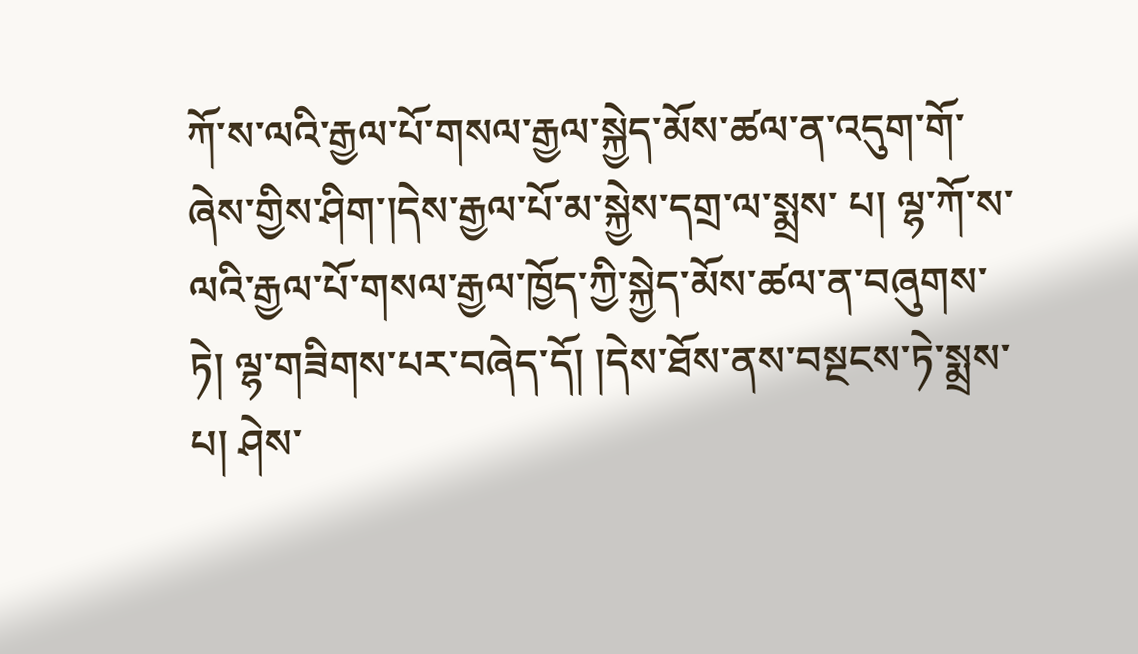ཀོ་ས་ལའི་རྒྱལ་པོ་གསལ་རྒྱལ་སྐྱེད་མོས་ཚལ་ན་འདུག་གོ་ཞེས་གྱིས་ཤིག་།དེས་རྒྱལ་པོ་མ་སྐྱེས་དགྲ་ལ་སྨྲས་ པ། ལྷ་ཀོ་ས་ལའི་རྒྱལ་པོ་གསལ་རྒྱལ་ཁྱོད་ཀྱི་སྐྱེད་མོས་ཚལ་ན་བཞུགས་ཏེ། ལྷ་གཟིགས་པར་བཞེད་དོ། །དེས་ཐོས་ནས་བསྔངས་ཏེ་སྨྲས་པ། ཤེས་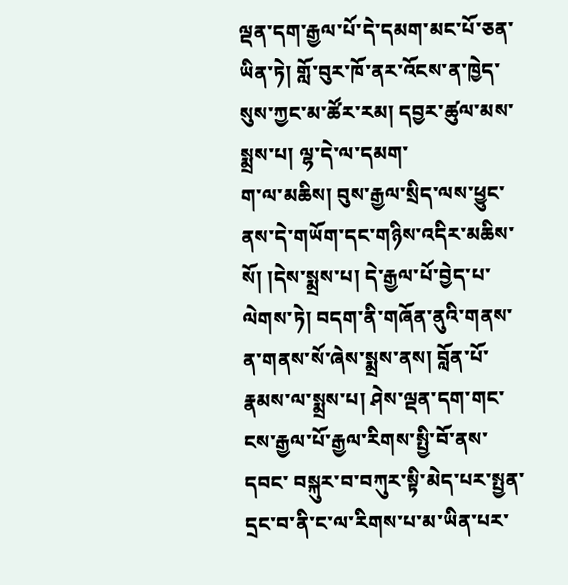ལྡན་དག་རྒྱལ་པོ་དེ་དམག་མང་པོ་ཅན་ཡིན་ཏེ། གློ་བུར་ཁོ་ནར་འོངས་ན་ཁྱེད་སུས་ཀྱང་མ་ཚོར་རམ། དབྱར་ཚུལ་མས་སྨྲས་པ། ལྷ་དེ་ལ་དམག་
ག་ལ་མཆིས། བུས་རྒྱལ་སྲིད་ལས་ཕྱུང་ནས་དེ་གཡོག་དང་གཉིས་འདིར་མཆིས་སོ། །དེས་སྨྲས་པ། དེ་རྒྱལ་པོ་བྱེད་པ་ལེགས་ཏེ། བདག་ནི་གཞོན་ནུའི་གནས་ན་གནས་སོ་ཞེས་སྨྲས་ནས། བློན་པོ་རྣམས་ལ་སྨྲས་པ། ཤེས་ལྡན་དག་གང་ངས་རྒྱལ་པོ་རྒྱལ་རིགས་སྤྱི་བོ་ནས་དབང་ བསྐུར་བ་བཀུར་སྟི་མེད་པར་སྤྱན་དྲང་བ་ནི་ང་ལ་རིགས་པ་མ་ཡིན་པར་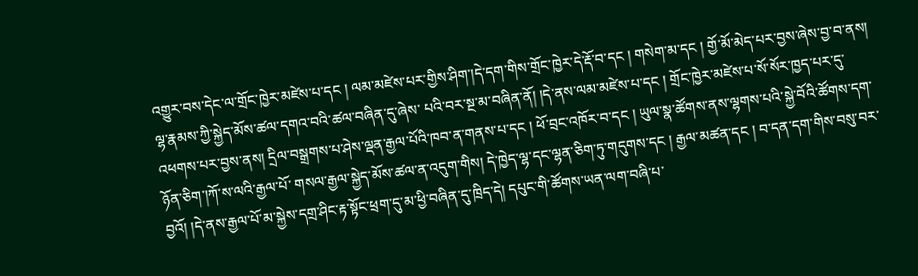འགྱུར་བས་དེང་ལ་གྲོང་ཁྱེར་མཛེས་པ་དང ། ལམ་མཛེས་པར་གྱིས་ཤིག་།དེ་དག་གིས་གྲོང་ཁྱེར་དེ་རྡོ་བ་དང ། གསེག་མ་དང ། གྱོ་མོ་མེད་པར་བྱས་ཞེས་བྱ་བ་ནས། ལྷ་རྣམས་ཀྱི་སྐྱེད་མོས་ཚལ་དགའ་བའི་ཚལ་བཞིན་དུ་ཞེས་ པའི་བར་སྔ་མ་བཞིན་ནོ། །དེ་ནས་ལམ་མཛེས་པ་དང ། གྲོང་ཁྱེར་མཛེས་པ་སོ་སོར་ཁྱད་པར་དུ་འཕགས་པར་བྱས་ནས། དྲིལ་བསྒྲགས་པ་ཤེས་ལྡན་རྒྱལ་པོའི་ཁབ་ན་གནས་པ་དང ། ཕོ་བྲང་འཁོར་བ་དང ། ཡུལ་སྣ་ཚོགས་ནས་ལྷགས་པའི་སྐྱེ་བོའི་ཚོགས་དག་ཉོན་ཅིག་།ཀོ་ས་ལའི་རྒྱལ་པོ་ གསལ་རྒྱལ་སྐྱེད་མོས་ཚལ་ན་འདུག་གིས། དེ་ཁྱེད་ལྷ་དང་ལྷན་ཅིག་ཏུ་གདུགས་དང ། རྒྱལ་མཚན་དང ། བ་དན་དག་གིས་བསུ་བར་བྱའོ། །དེ་ནས་རྒྱལ་པོ་མ་སྐྱེས་དགྲ་ཤིང་རྟ་སྟོང་ཕྲག་དུ་མ་ཕྱི་བཞིན་དུ་ཁྲིད་དེ། དཔུང་གི་ཚོགས་ཡན་ལག་བཞི་པ་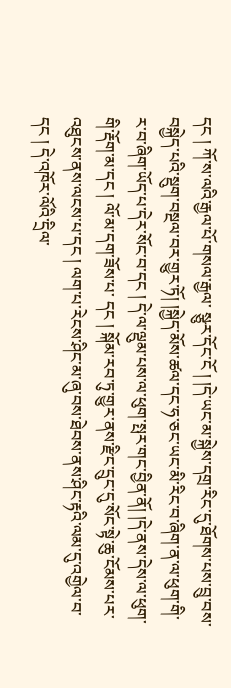དང ། ཀོ་ས་ལའི་རྒྱལ་པོ་གསལ་རྒྱལ་ སྩུར་དོང་ངོ ། །དེ་ཡང་མ་སྐྱེས་དགྲ་རིང་དུ་ཐོགས་པས་བྲུ་བས་བསྐྱེད་པའི་སྡུག་བསྔལ་བར་གྱུར་ཏོ། །སྐྱེད་མོས་ཚལ་དང་ཧ་ཅང་ཡང་མི་རིང་བ་ཞིག་ན་ལ་ཕུག་གི་ར་བ་ཞིག་ཡོད་པ་དེར་སོང་བ་དང ། དེ་ལ་ལྡུམ་པས་ལ་ཕུག་སྤར་གང་བྱིན་ནོ། །དེ་ནས་དེས་ལ་ཕུག་གི་རྡོག་མ་དང ། ལོ་མ་དག་ཟོས་པ་ དང ། སྐོམ་རབ་ཏུ་གྱུར་ནས་རྫིང་དྲུང་དུ་སོང་སྟེ་ཆུ་ངོམས་པར་འཐུངས་ནས་ལངས་པ་དང ། ལག་པ་རེངས་ཤིང་མ་ཞུ་བས་ཐེབས་ནས་ཤིང་རྟའི་ལམ་དུ་འགྱེལ་བ་དང ། དེ་འཁོར་ལོའི་དྲིལ་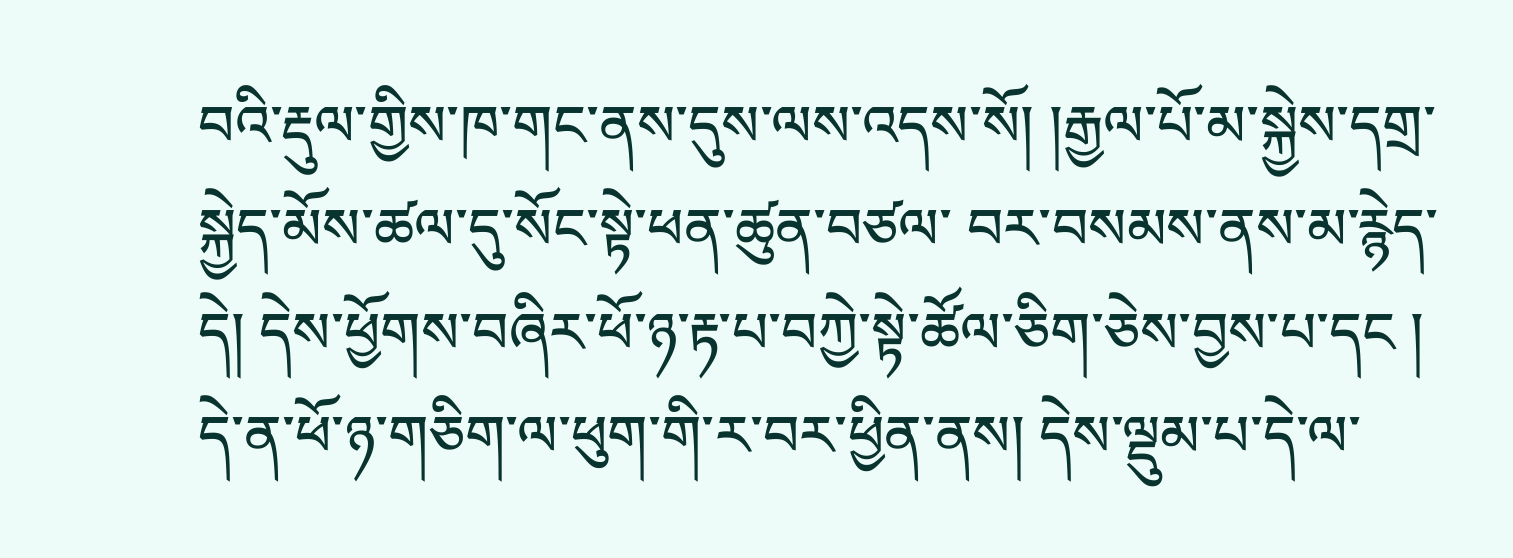བའི་རྡུལ་གྱིས་ཁ་གང་ནས་དུས་ལས་འདས་སོ། །རྒྱལ་པོ་མ་སྐྱེས་དགྲ་སྐྱེད་མོས་ཚལ་དུ་སོང་སྟེ་ཕན་ཚུན་བཙལ་ བར་བསམས་ནས་མ་རྙེད་དེ། དེས་ཕྱོགས་བཞིར་ཕོ་ཉ་རྟ་པ་བཀྱེ་སྟེ་ཚོལ་ཅིག་ཅེས་བྱས་པ་དང ། དེ་ན་ཕོ་ཉ་གཅིག་ལ་ཕུག་གི་ར་བར་ཕྱིན་ནས། དེས་ལྡུམ་པ་དེ་ལ་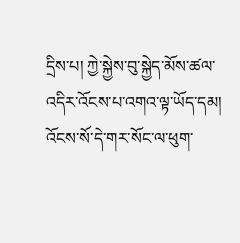དྲིས་པ། ཀྱེ་སྐྱེས་བུ་སྐྱེད་མོས་ཚལ་འདིར་འོངས་པ་འགའ་ལྟ་ཡོད་དམ། འོངས་སོ་དེ་གར་སོང་ལ་ཕུག་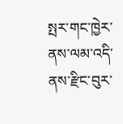སྤར་གང་ཁྱེར་
ནས་ལམ་འདི་ནས་རྫིང་བུར་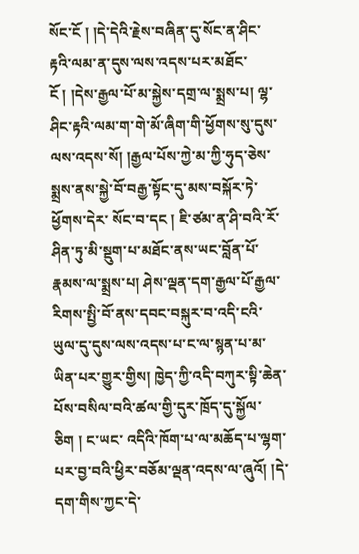སོང་ངོ ། །དེ་དེའི་རྗེས་བཞིན་དུ་སོང་ན་ཤིང་རྟའི་ལམ་ན་དུས་ལས་འདས་པར་མཐོང་ངོ ། །དེས་རྒྱལ་པོ་མ་སྐྱེས་དགྲ་ལ་སྨྲས་པ། ལྷ་ཤིང་རྟའི་ལམ་ག་གེ་མོ་ཞིག་གི་ཕྱོགས་སུ་དུས་ལས་འདས་སོ། །རྒྱལ་པོས་ཀྱེ་མ་ཀྱི་ཧུད་ཅེས་སྨྲས་ནས་སྐྱེ་བོ་བརྒྱ་སྟོང་དུ་མས་བསྐོར་ཏེ་ཕྱོགས་དེར་ སོང་བ་དང ། ཇི་ཙམ་ན་ཤི་བའི་རོ་ཤིན་ཏུ་མི་སྡུག་པ་མཐོང་ནས་ཡང་བློན་པོ་རྣམས་ལ་སྨྲས་པ། ཤེས་ལྡན་དག་རྒྱལ་པོ་རྒྱལ་རིགས་སྤྱི་བོ་ནས་དབང་བསྐུར་བ་འདི་ངའི་ཡུལ་དུ་དུས་ལས་འདས་པ་ང་ལ་སྙན་པ་མ་ཡིན་པར་གྱུར་གྱིས། ཁྱེད་ཀྱི་འདི་བཀུར་སྟི་ཆེན་པོས་བསིལ་བའི་ཚལ་གྱི་དུར་ཁྲོད་དུ་སྐྱོལ་ཅིག ། ང་ཡང་ འདིའི་ཁོག་པ་ལ་མཆོད་པ་ལྷག་པར་བྱ་བའི་ཕྱིར་བཅོམ་ལྡན་འདས་ལ་ཞུའོ། །དེ་དག་གིས་ཀྱང་དེ་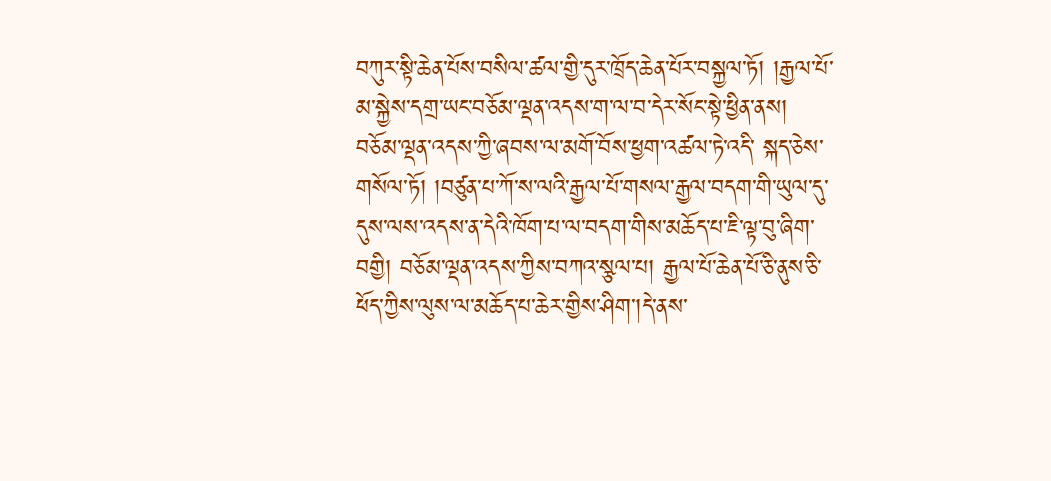བཀུར་སྟི་ཆེན་པོས་བསིལ་ཚལ་གྱི་དུར་ཁྲོད་ཆེན་པོར་བསྐྱལ་ཏོ། །རྒྱལ་པོ་མ་སྐྱེས་དགྲ་ཡང་བཅོམ་ལྡན་འདས་ག་ལ་བ་དེར་སོང་སྟེ་ཕྱིན་ནས། བཅོམ་ལྡན་འདས་ཀྱི་ཞབས་ལ་མགོ་བོས་ཕྱག་འཚལ་ཏེ་འདི་ སྐད་ཅེས་གསོལ་ཏོ། །བཙུན་པ་ཀོ་ས་ལའི་རྒྱལ་པོ་གསལ་རྒྱལ་བདག་གི་ཡུལ་དུ་དུས་ལས་འདས་ན་དེའི་ཁོག་པ་ལ་བདག་གིས་མཆོད་པ་ཇི་ལྟ་བུ་ཞིག་བགྱི། བཅོམ་ལྡན་འདས་ཀྱིས་བཀའ་སྩལ་པ། རྒྱལ་པོ་ཆེན་པོ་ཅི་ནུས་ཅི་ཕོད་ཀྱིས་ལུས་ལ་མཆོད་པ་ཆེར་གྱིས་ཤིག་།དེ་ནས་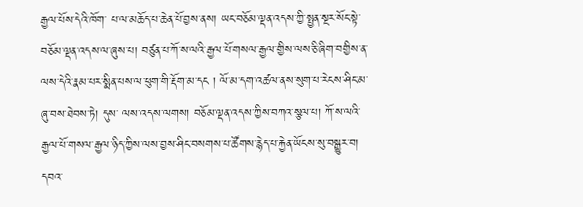རྒྱལ་པོས་དེའི་ཁོག་ པ་ལ་མཆོད་པ་ཆེན་པོ་བྱས་ནས། ཡང་བཅོམ་ལྡན་འདས་ཀྱི་སྤྱན་སྔར་སོང་སྟེ་བཅོམ་ལྡན་འདས་ལ་ཞུས་པ། བཙུན་པ་ཀོ་ས་ལའི་རྒྱལ་པོ་གསལ་རྒྱལ་གྱིས་ལས་ཅི་ཞིག་བགྱིས་ན་ལས་དེའི་རྣམ་པར་སྨིན་པས་ལ་ཕུག་གི་རྡོག་མ་དང ། ལོ་མ་དག་འཚལ་ནས་སུག་པ་རེངས་ཤིང་མ་ཞུ་བས་ཐེབས་ཏེ། དུས་ ལས་འདས་ལགས། བཅོམ་ལྡན་འདས་ཀྱིས་བཀའ་སྩལ་པ། ཀོ་ས་ལའི་རྒྱལ་པོ་གསལ་རྒྱལ་ཉིད་ཀྱིས་ལས་བྱས་ཤིང་བསགས་པ་ཚོགས་རྙེད་པ་རྐྱེན་ཡོངས་སུ་བསྒྱུར་བ། དབའ་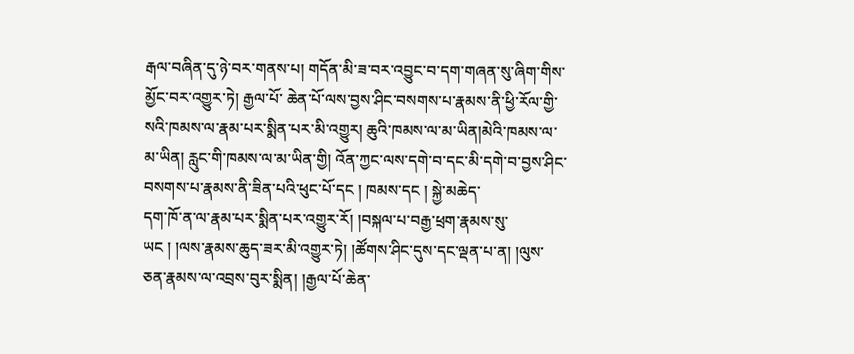རྒལ་བཞིན་དུ་ཉེ་བར་གནས་པ། གདོན་མི་ཟ་བར་འབྱུང་བ་དག་གཞན་སུ་ཞིག་གིས་མྱོང་བར་འགྱུར་ཏེ། རྒྱལ་པོ་ ཆེན་པོ་ལས་བྱས་ཤིང་བསགས་པ་རྣམས་ནི་ཕྱི་རོལ་གྱི་སའི་ཁམས་ལ་རྣམ་པར་སྨིན་པར་མི་འགྱུར། ཆུའི་ཁམས་ལ་མ་ཡིན།མེའི་ཁམས་ལ་མ་ཡིན། རླུང་གི་ཁམས་ལ་མ་ཡིན་གྱི། འོན་ཀྱང་ལས་དགེ་བ་དང་མི་དགེ་བ་བྱས་ཤིང་བསགས་པ་རྣམས་ནི་ཟིན་པའི་ཕུང་པོ་དང ། ཁམས་དང ། སྐྱེ་མཆེད་
དག་ཁོ་ན་ལ་རྣམ་པར་སྨིན་པར་འགྱུར་རོ། །བསྐལ་པ་བརྒྱ་ཕྲག་རྣམས་སུ་ཡང ། །ལས་རྣམས་ཆུད་ཟར་མི་འགྱུར་ཏེ། །ཚོགས་ཤིང་དུས་དང་ལྡན་པ་ན། །ལུས་ཅན་རྣམས་ལ་འབྲས་བུར་སྨིན། །རྒྱལ་པོ་ཆེན་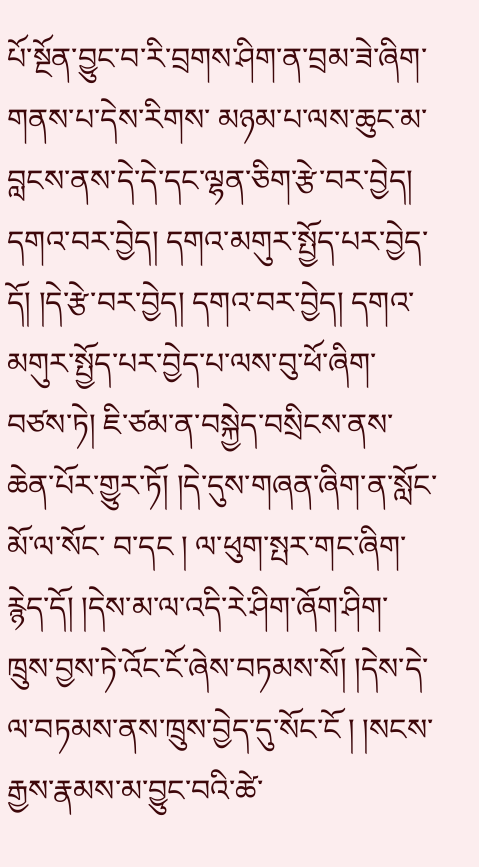པོ་སྔོན་བྱུང་བ་རི་བྲགས་ཤིག་ན་བྲམ་ཟེ་ཞིག་གནས་པ་དེས་རིགས་ མཉམ་པ་ལས་ཆུང་མ་བླངས་ནས་དེ་དེ་དང་ལྷན་ཅིག་རྩེ་བར་བྱེད། དགའ་བར་བྱེད། དགའ་མགུར་སྤྱོད་པར་བྱེད་དོ། །དེ་རྩེ་བར་བྱེད། དགའ་བར་བྱེད། དགའ་མགུར་སྤྱོད་པར་བྱེད་པ་ལས་བུ་ཕོ་ཞིག་བཙས་ཏེ། ཇི་ཙམ་ན་བསྐྱེད་བསྲིངས་ནས་ཆེན་པོར་གྱུར་ཏོ། །དེ་དུས་གཞན་ཞིག་ན་སློང་མོ་ལ་སོང་ བ་དང ། ལ་ཕུག་སྤར་གང་ཞིག་རྙེད་དོ། །དེས་མ་ལ་འདི་རེ་ཤིག་ཞོག་ཤིག་ཁྲུས་བྱས་ཏེ་འོང་ངོ་ཞེས་བཏམས་སོ། །དེས་དེ་ལ་བཏམས་ནས་ཁྲུས་བྱེད་དུ་སོང་ངོ ། །སངས་རྒྱས་རྣམས་མ་བྱུང་བའི་ཚེ་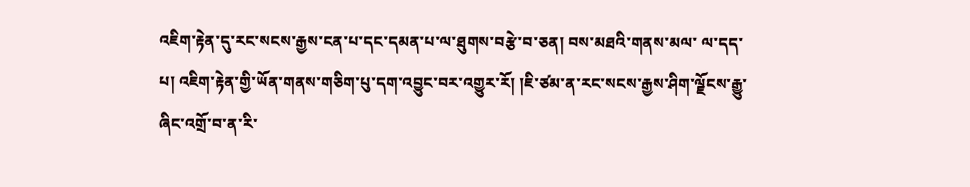འཇིག་རྟེན་དུ་རང་སངས་རྒྱས་ངན་པ་དང་དམན་པ་ལ་ཐུགས་བརྩེ་བ་ཅན། བས་མཐའི་གནས་མལ་ ལ་དད་པ། འཇིག་རྟེན་གྱི་ཡོན་གནས་གཅིག་པུ་དག་འབྱུང་བར་འགྱུར་རོ། །ཇི་ཙམ་ན་རང་སངས་རྒྱས་ཤིག་ལྗོངས་རྒྱུ་ཞིང་འགྲོ་བ་ན་རི་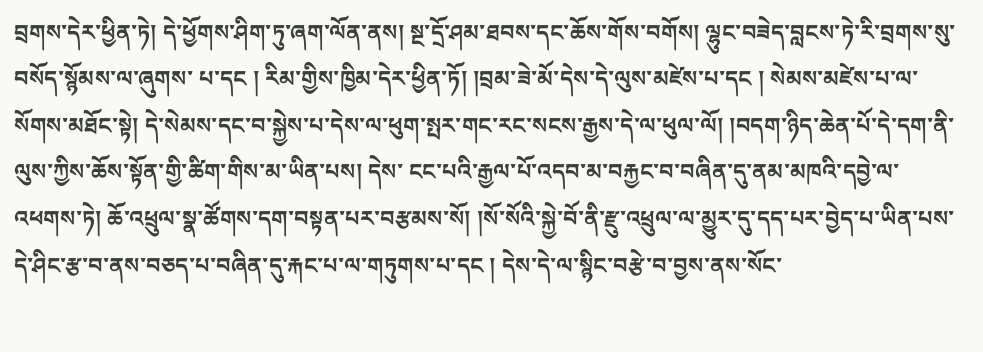བྲགས་དེར་ཕྱིན་ཏེ། དེ་ཕྱོགས་ཤིག་ཏུ་ཞག་ལོན་ནས། སྔ་དྲོ་ཤམ་ཐབས་དང་ཆོས་གོས་བགོས། ལྷུང་བཟེད་བླངས་ཏེ་རི་བྲགས་སུ་བསོད་སྙོམས་ལ་ཞུགས་ པ་དང ། རིམ་གྱིས་ཁྱིམ་དེར་ཕྱིན་ཏོ། །བྲམ་ཟེ་མོ་དེས་དེ་ལུས་མཛེས་པ་དང ། སེམས་མཛེས་པ་ལ་སོགས་མཐོང་སྟེ། དེ་སེམས་དང་བ་སྐྱེས་པ་དེས་ལ་ཕུག་སྤར་གང་རང་སངས་རྒྱས་དེ་ལ་ཕུལ་ལོ། །བདག་ཉིད་ཆེན་པོ་དེ་དག་ནི་ལུས་ཀྱིས་ཆོས་སྟོན་གྱི་ཚིག་གིས་མ་ཡིན་པས། དེས་ ངང་པའི་རྒྱལ་པོ་འདབ་མ་བརྐྱང་བ་བཞིན་དུ་ནམ་མཁའི་དབྱེ་ལ་འཕགས་ཏེ། ཆོ་འཕྲུལ་སྣ་ཚོགས་དག་བསྟན་པར་བརྩམས་སོ། །སོ་སོའི་སྐྱེ་བོ་ནི་རྫུ་འཕྲུལ་ལ་མྱུར་དུ་དད་པར་བྱེད་པ་ཡིན་པས་དེ་ཤིང་རྩ་བ་ནས་བཅད་པ་བཞིན་དུ་རྐང་པ་ལ་གཏུགས་པ་དང ། དེས་དེ་ལ་སྙིང་བརྩེ་བ་བྱས་ནས་སོང་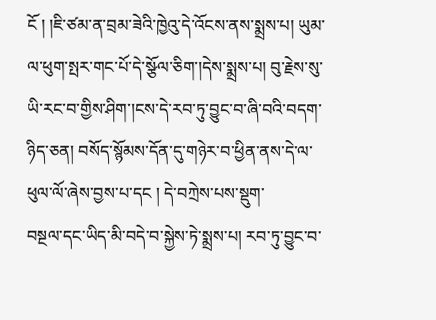ངོ ། །ཇི་ཙམ་ན་བྲམ་ཟེའི་ཁྱེའུ་དེ་འོངས་ནས་སྨྲས་པ། ཡུམ་ལ་ཕུག་སྤར་གང་པོ་དེ་སྩོལ་ཅིག་།དེས་སྨྲས་པ། བུ་རྗེས་སུ་ཡི་རང་བ་གྱིས་ཤིག་།ངས་དེ་རབ་ཏུ་བྱུང་བ་ཞི་བའི་བདག་ཉིད་ཅན། བསོད་སྙོམས་དོན་དུ་གཉེར་བ་ཕྱིན་ནས་དེ་ལ་ཕུལ་ལོ་ཞེས་བྱས་པ་དང ། དེ་བཀྲེས་པས་སྡུག་
བསྔལ་དང་ཡིད་མི་བདེ་བ་སྐྱེས་ཏེ་སྨྲས་པ། རབ་ཏུ་བྱུང་བ་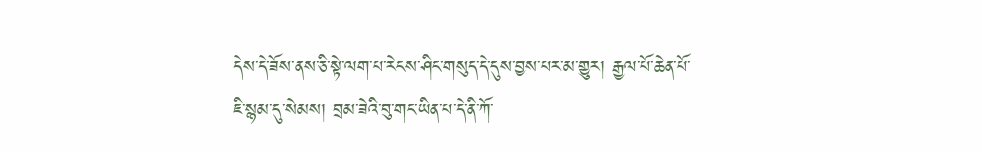དེས་དེ་ཟོས་ནས་ཅི་སྟེ་ལག་པ་རེངས་ཤིང་གསུད་དེ་དུས་བྱས་པར་མ་གྱུར། རྒྱལ་པོ་ཆེན་པོ་ཇི་སྙམ་དུ་སེམས། བྲམ་ཟེའི་བུ་གང་ཡིན་པ་དེ་ནི་ཀོ་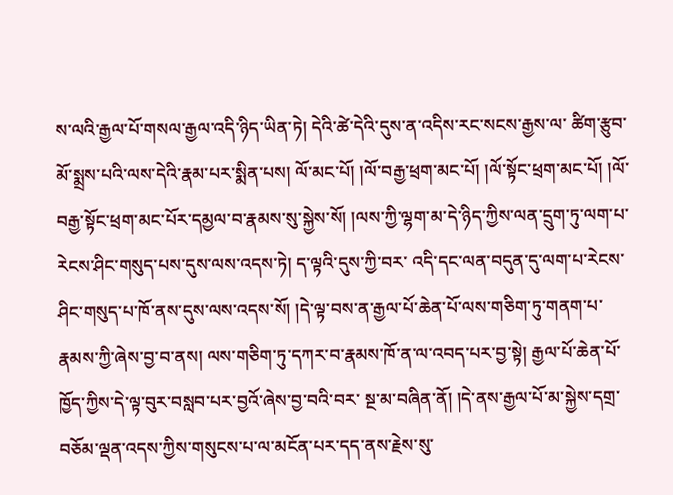ས་ལའི་རྒྱལ་པོ་གསལ་རྒྱལ་འདི་ཉིད་ཡིན་ཏེ། དེའི་ཚེ་དེའི་དུས་ན་འདིས་རང་སངས་རྒྱས་ལ་ ཚིག་རྩུབ་མོ་སྨྲས་པའི་ལས་དེའི་རྣམ་པར་སྨིན་པས། ལོ་མང་པོ། །ལོ་བརྒྱ་ཕྲག་མང་པོ། །ལོ་སྟོང་ཕྲག་མང་པོ། །ལོ་བརྒྱ་སྟོང་ཕྲག་མང་པོར་དམྱལ་བ་རྣམས་སུ་སྐྱེས་སོ། །ལས་ཀྱི་ལྷག་མ་དེ་ཉིད་ཀྱིས་ལན་དྲུག་ཏུ་ལག་པ་རེངས་ཤིང་གསུད་པས་དུས་ལས་འདས་ཏེ། ད་ལྟའི་དུས་ཀྱི་བར་ འདི་དང་ལན་བདུན་དུ་ལག་པ་རེངས་ཤིང་གསུད་པ་ཁོ་ནས་དུས་ལས་འདས་སོ། །དེ་ལྟ་བས་ན་རྒྱལ་པོ་ཆེན་པོ་ལས་གཅིག་ཏུ་གནག་པ་རྣམས་ཀྱི་ཞེས་བྱ་བ་ནས། ལས་གཅིག་ཏུ་དཀར་བ་རྣམས་ཁོ་ན་ལ་འབད་པར་བྱ་སྟེ། རྒྱལ་པོ་ཆེན་པོ་ཁྱོད་ཀྱིས་དེ་ལྟ་བུར་བསླབ་པར་བྱའོ་ཞེས་བྱ་བའི་བར་ སྔ་མ་བཞིན་ནོ། །དེ་ནས་རྒྱལ་པོ་མ་སྐྱེས་དགྲ་བཅོམ་ལྡན་འདས་ཀྱིས་གསུངས་པ་ལ་མངོན་པར་དད་ནས་རྗེས་སུ་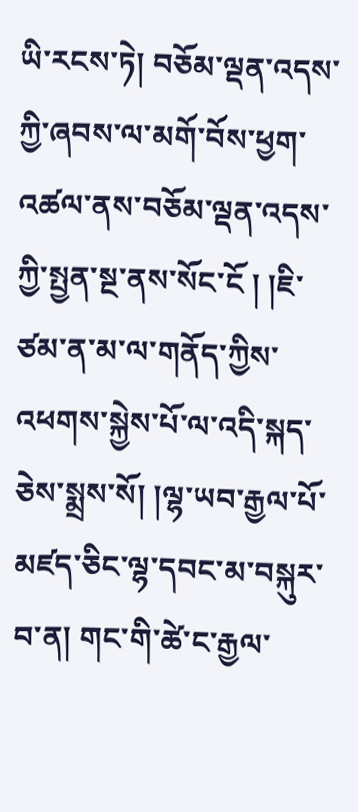ཡི་རངས་ཏེ། བཅོམ་ལྡན་འདས་ཀྱི་ཞབས་ལ་མགོ་བོས་ཕྱག་འཚལ་ནས་བཅོམ་ལྡན་འདས་ཀྱི་སྤྱན་སྔ་ནས་སོང་ངོ ། །ཇི་ཙམ་ན་མ་ལ་གནོད་ཀྱིས་འཕགས་སྐྱེས་པོ་ལ་འདི་སྐད་ ཅེས་སྨྲས་སོ། །ལྷ་ཡབ་རྒྱལ་པོ་མཛད་ཅིང་ལྷ་དབང་མ་བསྐུར་བ་ན། གང་གི་ཚེ་ང་རྒྱལ་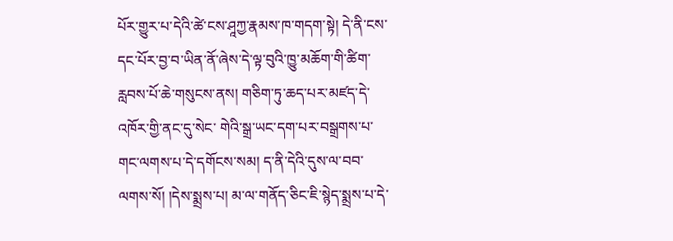པོར་གྱུར་པ་དེའི་ཚེ་ངས་ཤཱཀྱ་རྣམས་ཁ་གདག་སྟེ། དེ་ནི་ངས་དང་པོར་བྱ་བ་ཡིན་ནོ་ཞེས་དེ་ལྟ་བུའི་ཁྱུ་མཆོག་གི་ཚིག་རླབས་པོ་ཆེ་གསུངས་ནས། གཅིག་ཏུ་ཆད་པར་མཛད་དེ་འཁོར་གྱི་ནང་དུ་སེང་ གེའི་སྒྲ་ཡང་དག་པར་བསྒྲགས་པ་གང་ལགས་པ་དེ་དགོངས་སམ། ད་ནི་དེའི་དུས་ལ་བབ་ལགས་སོ། །དེས་སྨྲས་པ། མ་ལ་གནོད་ཅིང་ཇི་སྙེད་སྨྲས་པ་དེ་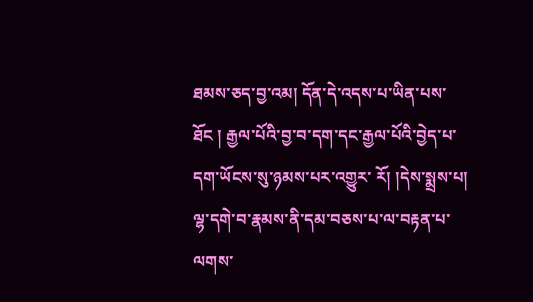ཐམས་ཅད་བྱ་འམ། དོན་དེ་འདས་པ་ཡིན་པས་ཐོང ། རྒྱལ་པོའི་བྱ་བ་དག་དང་རྒྱལ་པོའི་བྱེད་པ་དག་ཡོངས་སུ་ཉམས་པར་འགྱུར་ རོ། །དེས་སྨྲས་པ། ལྷ་དགེ་བ་རྣམས་ནི་དམ་བཅས་པ་ལ་བརྟན་པ་ལགས་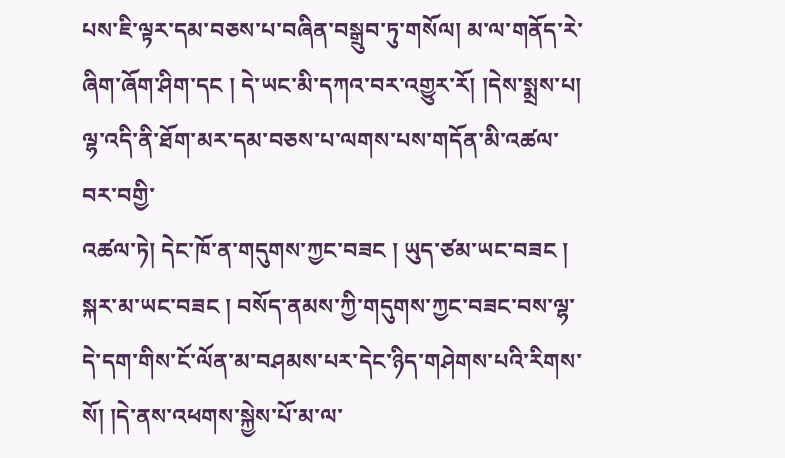པས་ཇི་ལྟར་དམ་བཅས་པ་བཞིན་བསྒྲུབ་ཏུ་གསོལ། མ་ལ་གནོད་རེ་ཞིག་ཞོག་ཤིག་དང ། དེ་ཡང་མི་དཀའ་བར་འགྱུར་རོ། །དེས་སྨྲས་པ། ལྷ་འདི་ནི་ཐོག་མར་དམ་བཅས་པ་ལགས་པས་གདོན་མི་འཚལ་བར་བགྱི་
འཚལ་ཏེ། དེང་ཁོ་ན་གདུགས་ཀྱང་བཟང ། ཡུད་ཙམ་ཡང་བཟང ། སྐར་མ་ཡང་བཟང ། བསོད་ནམས་ཀྱི་གདུགས་ཀྱང་བཟང་བས་ལྷ་དེ་དག་གིས་ངོ་ལོན་མ་བཤམས་པར་དེང་ཉིད་གཤེགས་པའི་རིགས་སོ། །དེ་ནས་འཕགས་སྐྱེས་པོ་མ་ལ་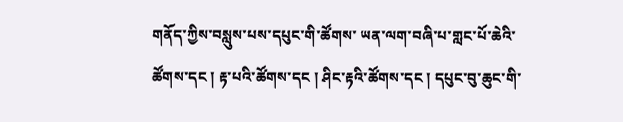གནོད་ཀྱིས་བསླུས་པས་དཔུང་གི་ཚོགས་ ཡན་ལག་བཞི་པ་གླང་པོ་ཆེའི་ཚོགས་དང ། རྟ་པའི་ཚོགས་དང ། ཤིང་རྟའི་ཚོགས་དང ། དཔུང་བུ་ཆུང་གི་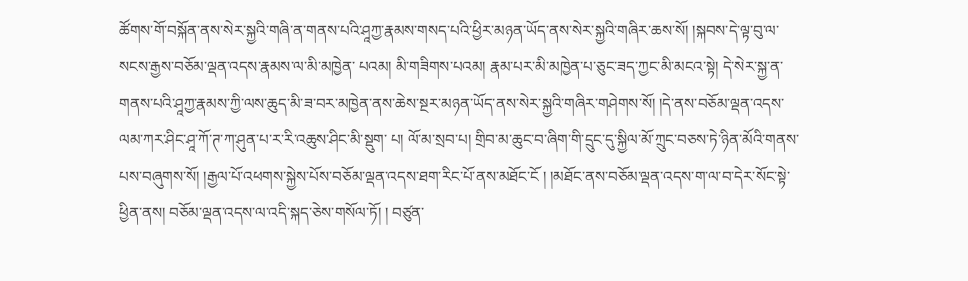ཚོགས་གོ་བསྐོན་ནས་སེར་སྐྱའི་གཞི་ན་གནས་པའི་ཤཱཀྱ་རྣམས་གསད་པའི་ཕྱིར་མཉན་ཡོད་ནས་སེར་སྐྱའི་གཞིར་ཆས་སོ། །སྐབས་དེ་ལྟ་བུ་ལ་སངས་རྒྱས་བཅོམ་ལྡན་འདས་རྣམས་ལ་མི་མཁྱེན་ པའམ། མི་གཟིགས་པའམ། རྣམ་པར་མི་མཁྱེན་པ་ཅུང་ཟད་ཀྱང་མི་མངའ་སྟེ། དེ་སེར་སྐྱ་ན་གནས་པའི་ཤཱཀྱ་རྣམས་ཀྱི་ལས་ཆུད་མི་ཟ་བར་མཁྱེན་ནས་ཆེས་སྔར་མཉན་ཡོད་ནས་སེར་སྐྱའི་གཞིར་གཤེགས་སོ། །དེ་ནས་བཅོམ་ལྡན་འདས་ལམ་ཀར་ཤིང་ཤཱ་ཀོ་ཊ་ཀ་ཤུན་པ་ར་རི་འཆུས་ཤིང་མི་སྡུག་ པ། ལོ་མ་སྲབ་པ། གྲིབ་མ་ཆུང་བ་ཞིག་གི་དྲུང་དུ་སྐྱིལ་མོ་ཀྲུང་བཅས་ཏེ་ཉིན་མོའི་གནས་པས་བཞུགས་སོ། །རྒྱལ་པོ་འཕགས་སྐྱེས་པོས་བཅོམ་ལྡན་འདས་ཐག་རིང་པོ་ནས་མཐོང་ངོ ། །མཐོང་ནས་བཅོམ་ལྡན་འདས་ག་ལ་བ་དེར་སོང་སྟེ་ཕྱིན་ནས། བཅོམ་ལྡན་འདས་ལ་འདི་སྐད་ཅེས་གསོལ་ཏོ། ། བཙུན་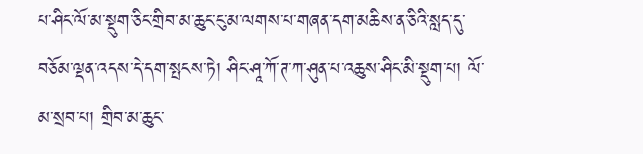པ་ཤིང་ལོ་མ་སྡུག་ཅིང་གྲིབ་མ་ཆུང་ངུ་མ་ལགས་པ་གཞན་དག་མཆིས་ན་ཅིའི་སླད་དུ་བཅོམ་ལྡན་འདས་དེ་དག་སྤངས་ཏེ། ཤིང་ཤཱ་ཀོ་ཊ་ཀ་ཤུན་པ་འཆུས་ཤིང་མི་སྡུག་པ། ལོ་མ་སྲབ་པ། གྲིབ་མ་ཆུང་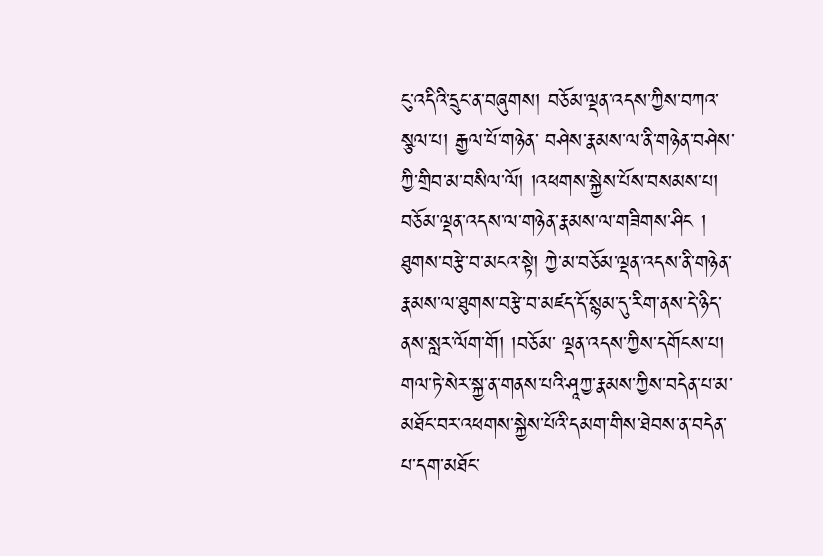ངུ་འདིའི་དྲུང་ན་བཞུགས། བཅོམ་ལྡན་འདས་ཀྱིས་བཀའ་སྩལ་པ། རྒྱལ་པོ་གཉེན་ བཤེས་རྣམས་ལ་ནི་གཉེན་བཤེས་ཀྱི་གྲིབ་མ་བསིལ་ལོ། །འཕགས་སྐྱེས་པོས་བསམས་པ། བཅོམ་ལྡན་འདས་ལ་གཉེན་རྣམས་ལ་གཟིགས་ཤིང ། ཐུགས་བརྩེ་བ་མངའ་སྟེ། ཀྱེ་མ་བཅོམ་ལྡན་འདས་ནི་གཉེན་རྣམས་ལ་ཐུགས་བརྩེ་བ་མཛད་དོ་སྙམ་དུ་རིག་ནས་དེ་ཉིད་ནས་སླར་ལོག་གོ། །བཅོམ་ ལྡན་འདས་ཀྱིས་དགོངས་པ། གལ་ཏེ་སེར་སྐྱ་ན་གནས་པའི་ཤཱཀྱ་རྣམས་ཀྱིས་བདེན་པ་མ་མཐོང་བར་འཕགས་སྐྱེས་པོའི་དམག་གིས་ཐེབས་ན་བདེན་པ་དག་མཐོང་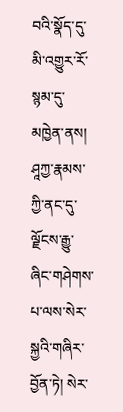བའི་སྣོད་དུ་མི་འགྱུར་རོ་སྙམ་དུ་མཁྱེན་ནས། ཤཱཀྱ་རྣམས་ཀྱི་ནང་དུ་ལྗོངས་རྒྱུ་ཞིང་གཤེགས་པ་ལས་སེར་སྐྱའི་གཞིར་བྱོན་ཏེ། སེར་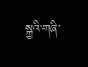སྐྱའི་གཞི་